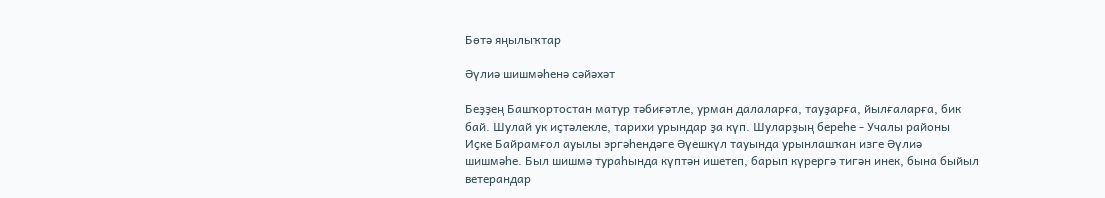Бөтә яңылыҡтар

Әүлиә шишмәһенә сәйәхәт

Беҙҙең Башҡортостан матур тәбиғәтле, урман далаларға, тауҙарға, йылғаларға, бик бай. Шулай ук иҫтәлекле, тарихи урындар ҙа күп. Шуларҙың береһе - Учалы районы Иҫке Байрамғол ауылы эргәһендәге Әүешкүл тауында урынлашҡан изге Әүлиә шишмәһе. Был шишмә тураһында күптән ишетеп, барып күрергә тигән инек, бына быйыл ветерандар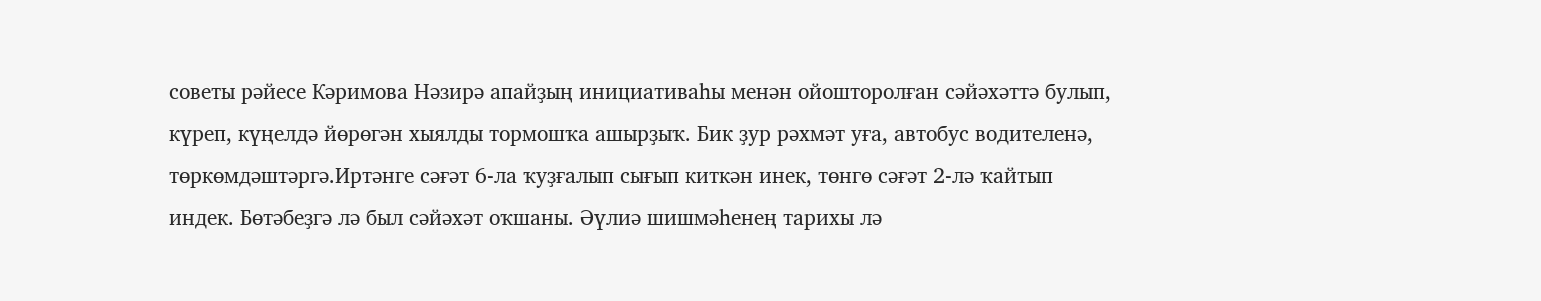советы рәйесе Кәримова Нәзирә апайҙың инициативаһы менән ойошторолған сәйәхәттә булып, күреп, күңелдә йөрөгән хыялды тормошҡа ашырҙыҡ. Бик ҙур рәхмәт уға, автобус водителенә, төркөмдәштәргә.Иртәнге сәғәт 6-ла ҡуҙғалып сығып киткән инек, төнгө сәғәт 2-лә ҡайтып индек. Бөтәбеҙгә лә был сәйәхәт оҡшаны. Әүлиә шишмәһенең тарихы лә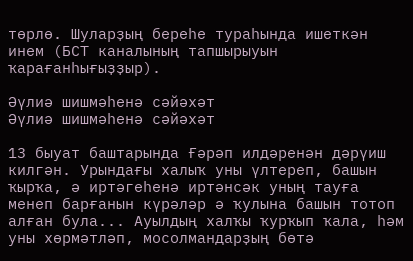төрлө. Шуларҙың береһе тураһында ишеткән инем (БСТ каналының тапшырыуын ҡарағанһығыҙҙыр).

Әүлиә шишмәһенә сәйәхәт
Әүлиә шишмәһенә сәйәхәт

13 быуат баштарында Ғәрәп илдәренән дәрүиш килгән. Урындағы халыҡ уны үлтереп, башын ҡырҡа, ә иртәгеһенә иртәнсәк уның тауға менеп барғанын күрәләр ә ҡулына башын тотоп алған була... Ауылдың халҡы ҡурҡып ҡала, һәм уны хөрмәтләп, мосолмандарҙың бөтә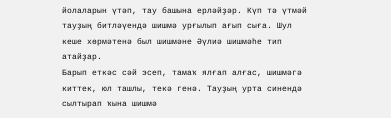йолаларын үтәп, тау башына ерләйҙәр. Күп тә үтмәй тауҙың битләүендә шишмә урғылып ағып сыға. Шул кеше хөрмәтенә был шишмәне Әүлиә шишмәһе тип атайҙар.
Барып еткәс сәй эсеп, тамаҡ ялғап алғас, шишмәгә киттек, юл ташлы, текә генә. Тауҙың урта синендә сылтырап ҡына шишмә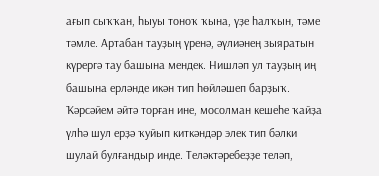ағып сыҡҡан, һыуы тоноҡ ҡына, үҙе һалҡын, тәме тәмле. Артабан тауҙың үренә, әүлиәнең зыяратын күрергә тау башына мендек. Нишләп ул тауҙың иң башына ерләнде икән тип һөйләшеп барҙыҡ. Ҡәрсәйем әйтә торған ине, мосолман кешеһе ҡайҙа үлһә шул ерҙә ҡуйып киткәндәр элек тип бәлки шулай булғандыр инде. Теләктәребеҙҙе теләп,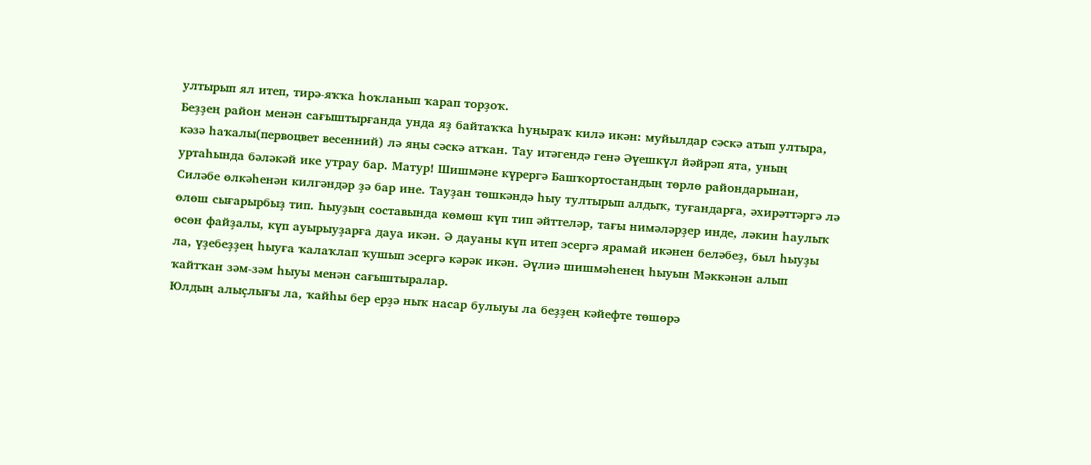ултырып ял итеп, тирә-яҡҡа һоҡланып ҡарап торҙоҡ.
Беҙҙең район менән сағыштырғанда унда яҙ байтаҡҡа һуңыраҡ килә икән: муйылдар сәскә атып ултыра, кәзә һаҡалы(первоцвет весенний) лә яңы сәскә атҡан. Тау итәгендә генә Әүешкүл йәйрәп ята, уның уртаһында бәләкәй ике утрау бар. Матур! Шишмәне күрергә Башҡортостандың төрлө райондарынан, Силәбе өлкәһенән килгәндәр ҙә бар ине. Тауҙан төшкәндә һыу тултырып алдыҡ, туғандарға, әхирәттәргә лә өлөш сығарырбыҙ тип. Һыуҙың составында көмөш күп тип әйттеләр, тағы нимәләрҙер инде, ләкин һаулыҡ өсөн файҙалы, күп ауырыуҙарға дауа икән. Ә дауаны күп итеп эсергә ярамай икәнен беләбеҙ, был һыуҙы ла, үҙебеҙҙең һыуға ҡалаҡлап ҡушып эсергә кәрәк икән. Әүлиә шишмәһенең һыуын Мәккәнән алып ҡайтҡан зәм-зәм һыуы менән сағыштыралар.
Юлдың алыҫлығы ла, ҡайһы бер ерҙә ныҡ насар булыуы ла беҙҙең кәйефте төшөрә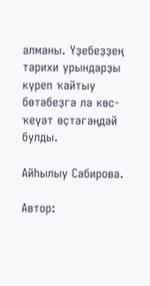алманы. Үҙебеҙҙең тарихи урындарҙы күреп ҡайтыу бөтәбеҙгә лә көс-ҡеүәт өҫтәгәңдәй булды.

Айһылыу Сабирова.

Автор: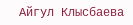Айгул Клысбаева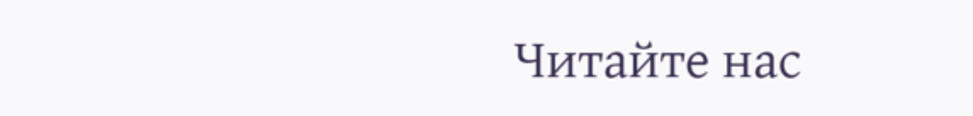Читайте нас